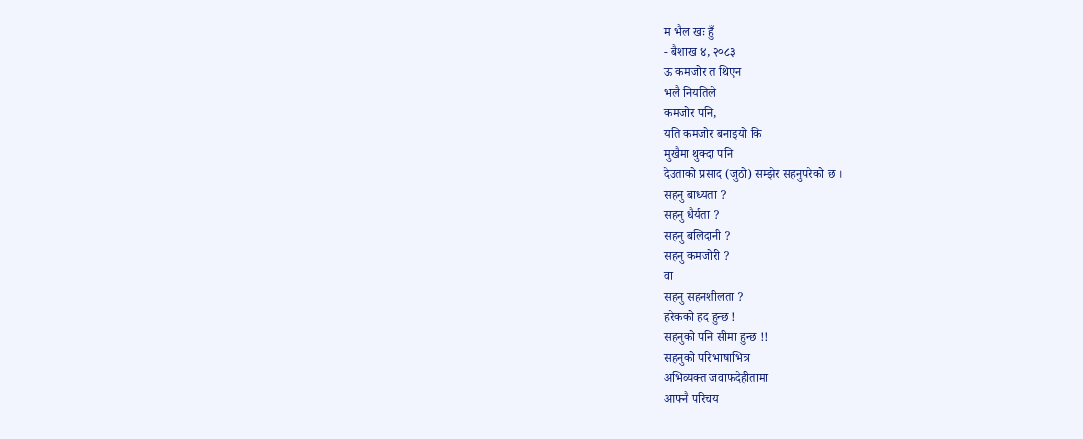म भैल खः हुँ
- बैशाख ४, २०८३
ऊ कमजोर त थिएन
भलै नियतिले
कमजोर पनि,
यति कमजोर बनाइयो कि
मुखैमा थुक्दा पनि
देउताको प्रसाद (जुठो) सम्झेर सहनुपरेको छ ।
सहनु बाध्यता ?
सहनु धैर्यता ?
सहनु बलिदानी ?
सहनु कमजोरी ?
वा
सहनु सहनशीलता ?
हरेकको हद हुन्छ !
सहनुको पनि सीमा हुन्छ !!
सहनुको परिभाषाभित्र
अभिव्यक्त जवाफदेहीतामा
आफ्नै परिचय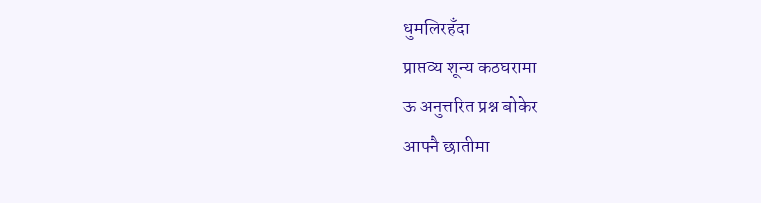धुमलिरहँदा
प्राप्तव्य शून्य कठघरामा
ऊ अनुत्तरित प्रश्न बोकेर
आफ्नै छातीमा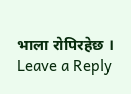भाला रोपिरहेछ ।
Leave a Reply